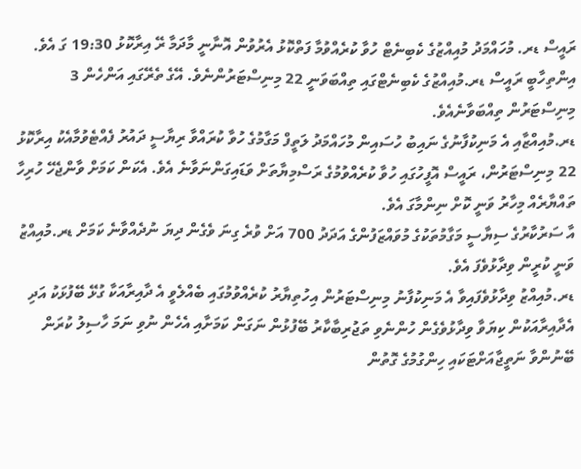ރައީސް ޑރ. މުހައްމަދު މުއިއްޒުގެ ކެބިނެޓް ހުވާ ކުރެއްވުމާ ފަތްކޮޅު އެރުވުން އޮނާނީ މާދަމާ ރޭ އިރާކޮޅު 19:30 ގަ އެވެ.
އިންތިހާބީ ރައީސް ޑރ.މުއިއްޒުގެ ކެބިނެޓްގައި ތިއްބަވަނީ 22 މިނިސްޓަރުންނެވެ. އޭގެ ތެރޭގައި އަންހެން 3 މިނިސްޓަރުން ތިއްބަވާނެއެވެ.
ޑރ.މުއިއްޒާއި އެ މަނިކުފާނުގެ ނައިބު ހުސައިން މުހައްމަދު ލަތީފް މަގާމުގެ ހުވާ ކުރައްވާ ރިޔާސީ ދައުރު ފެއްޓެވުމާއެކު އިރާކޮޅު 22 މިނިސްޓަރުން، ރައީސް އޮފީހުގައި ހުވާ ކުރެއްވުމުގެ ރަސްމިޔާތަށް ވަޑައިގަންނަވާނެ އެވެ. އެކަން ކަމަށް ވާންޖެހޭ ހުރިހާ ތައްޔާރެއް މިހާރު ވަނީ ކޮށް ނިންމާގަ އެވެ.
އާ ސަރުކާރުގެ ސިޔާސީ މަގާމުތަކުގެ މުވައްޒަފުންގެ އަދަދު 700 އަށް ވުރެ ގިނަ ވެގެން ދިޔަ ނުދެއްވާނެ ކަމަށް ޑރ.މުއިއްޒު ވަނީ ކުރީން ވިދާޅުވެފަ އެވެ.
ޑރ.މުއިއްޒު ވިދާޅުވެފައިވާ އެ މަނިކުފާނު މިނިސްޓަރުން އިހުތިޔާރު ކުރެއްވުމުގައި ބެއްލެވީ އެ ދާއިރާއަކާ ގުޅޭ ބޭފުޅަކު އަދި އެދާއިރާއަކުން ކިޔަވާ ވިދާޅުވެގެން ހުންނެވި ތަޖުރިބާކާރު ބޭފުޅުން ނަގަން ކަމަށާއި އެހެން ނުވި ނަމަ ހާސިލު ކުރަން ބޭނުންވާ ނަތީޖާއަށްޓަކައި ހިންގުމުގެ ގޮތުން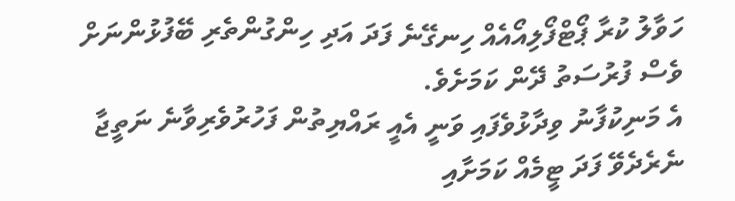ހަވާލު ކުރާ ޕޯޓްފޯލިއޯއެއް ހިނގޭނެ ފަދަ އަދި ހިންގުންތެރި ބޭފުޅުންނަށް ވެސް ފުރުސަތު ދޭން ކަމަށެވެ.
އެ މަނިކުފާނު ވިދާޅުވެފައި ވަނީ އެއީ ރައްޔިތުން ފަހުރުވެރިވާނެ ނަތީޖާ ނެރެދެވޭ ފަދަ ޓީމެއް ކަމަށާއި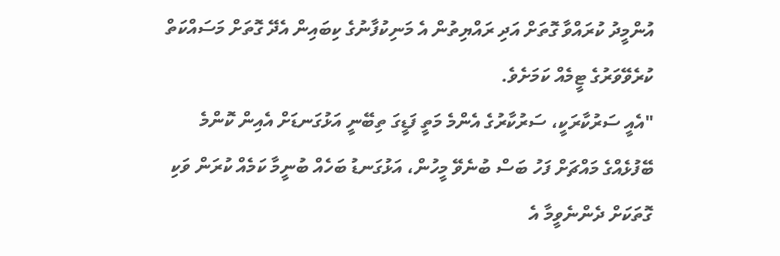އުންމީދު ކުރައްވާ ގޮތަށް އަދި ރައްޔިތުން އެ މަނިކުފާނުގެ ކިބައިން އެދޭ ގޮތަށް މަސައްކަތް ކުރެވޭވަރުގެ ޓީމެއް ކަމަށެވެ.
"އެއީ ސަރުކާރަކީ، ސަރުކާރުގެ އެންމެ މަތީ ފަޑީގަ ތިބޭނީ އަޅުގަނޑަށް އެއިން ކޮންމެ ބޭފުޅެއްގެ މައްޗަށް ފަހު ބަސް ބުނެވޭ މީހުން، އަޅުގަނޑު ބަހެއް ބުނީމާ ކަމެއް ކުރަން ވަކި ގޮތަކަށް ދެންނެވީމާ އެ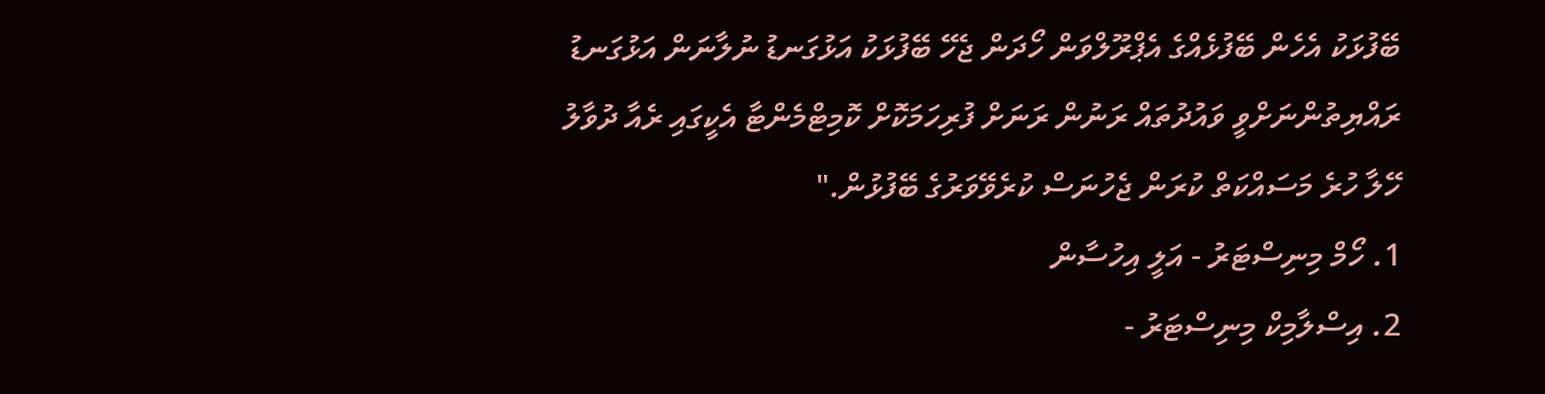ބޭފުޅަކު އެހެން ބޭފުޅެއްގެ އެޕްރޫލްވަން ހޯދަން ޖެހޭ ބޭފުޅަކު އަޅުގަނޑު ނުލާނަން އަޅުގަނޑު ރައްޔިތުންނަށްވީ ވައުދުތައް ރަނުން ރަނަށް ފުރިހަމަކޮށް ކޮމިޓްމެންޓާ އެކީގައި ރެއާ ދުވާލު ހޭލާ ހުރެ މަސައްކަތް ކުރަން ޖެހުނަސް ކުރެވޭވަރުގެ ބޭފުޅުން."
1. ހޯމް މިނިސްޓަރު - އަލީ އިހުސާން
2. އިސްލާމިކް މިނިސްޓަރު -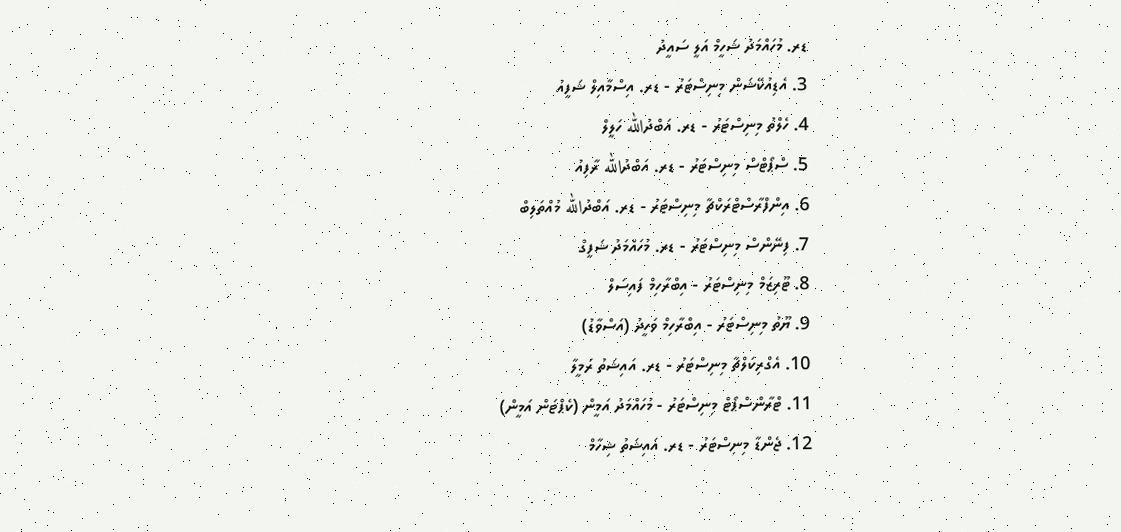ޑރ. މުހައްމަދު ޝަހީމް އަލީ ސައީދު
3. އެޑިއުކޭޝަން މިނިސްޓަރު - ޑރ. އިސްމާއިލް ޝަފީއު
4. ހެލްތު މިނިސްޓަރު - ޑރ. އަބްދުالله ހަލީލް
5. ސްޕޯޓްސް މިނިސްޓަރު - ޑރ. އަބްދުالله ރާފިއު
6. އިންފްރާސްޓްރަކްޗާ މިނިސްޓަރު - ޑރ. އަބްދުالله މުއްތަލިބް
7. ފިނޭންސް މިނިސްޓަރު - ޑރ. މުހައްމަދު ޝަފީގް
8. ޓޫރިޒަމް މިނިސްޓަރު - އިބްރާހިމް ފައިސަލް
9. ޔޫތު މިނިސްޓަރު - އިބްރާހިމް ވަހީދު (އަސްވާޑު)
10. އެގްރިކަލްޗާ މިނިސްޓަރު - ޑރ. އައިޝަތު ރަމީލާ
11. ޓްރާންސްޕޯޓް މިނިސްޓަރު - މުހައްމަދު އަމީން (ކެޕްޓަން އަމީން)
12. ޖެންޑާ މިނިސްޓަރު - ޑރ. އައިޝަތު ޝިހާމް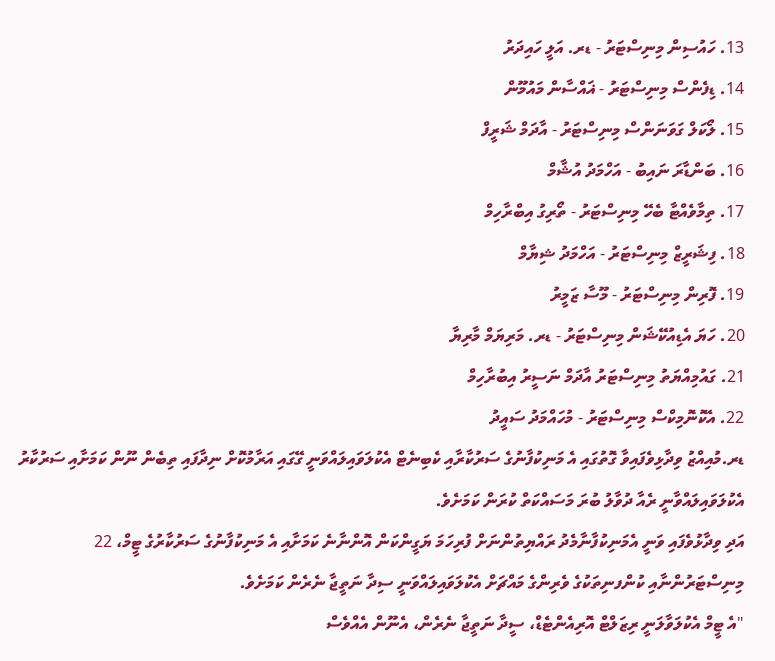13. ހައުސިން މިނިސްޓަރު - ޑރ. އަލީ ހައިދަރު
14. ޑިފެންސް މިނިސްޓަރު - ޣައްސާން މައުމޫން
15. ލޯކަލް ގަވަނަންސް މިނިސްޓަރު - އާދަމް ޝަރީފް
16. ބަންޑާރަ ނައިބު - އަހްމަދު އުޝާމް
17. ތިމާވެއްޓާ ބެހޭ މިނިސްޓަރު - ތޯރިގު އިބްރާހިމް
18. ފިޝަރީޒް މިނިސްޓަރު - އަހްމަދު ޝިޔާމް
19. ފޮރިން މިނިސްޓަރު - މޫސާ ޒަމީރު
20. ހަޔަ އެޑިއުކޭޝަން މިނިސްޓަރު - ޑރ. މަރިޔަމް މާރިޔާ
21. ގައުމިއްޔަތު މިނިސްޓަރު އާދަމް ނަސީރު އިބުރާހިމް
22. އެކޮނޮމިކްސް މިނިސްޓަރު - މުހައްމަދު ސައީދު
ޑރ.މުއިއްޒު ވިދާޅިވެފައިވާ ގޮތުގައި އެ މަނިކުފާނުގެ ސަރުކާރާއި ކެބިނެޓް އެކުލަވައިލައްވަނީ ގޭގައި އަރާމުކޮށް ނިދާފައި ތިބެން ނޫން ކަމަށާއި ސަރުކާރު އެކުލަވައިލައްވާނީ ރެއާ ދުވާލު ބުރަ މަސައްކަތް ކުރަން ކަމަށެވެ.
އަދި ވިދާޅުވެފައި ވަނީ އެމަނިކުފާނާމެދު ރައްޔިތުންނަށް ފުރިހަމަ ޔަގީންކަން އޮންނާނެ ކަމަށާއި އެ މަނިކުފާނުގެ ސަރުކާރުގެ ޓީމް، 22 މިނިސްޓަރުންނާއި ކުންފނިތަކުގެ ވެރިންގެ މައްޗަށް އެކުލަވައިލައްވަނީ ސިދާ ނަތީޖާ ނެރެން ކަމަށެވެ.
"އެ ޓީމް އެކުލަވާލަނީ ރިޒަލްޓް އޮރިއެންޓެޑް، ސީދާ ނަތީޖާ ނެރެން، އެނޫން އެއްވެސް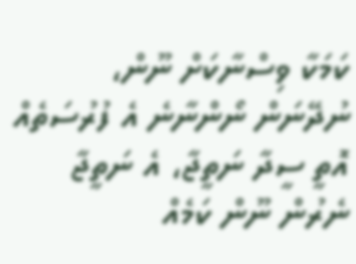ކަމަކާ ވިސްނާކަށް ނޫން، ނުދޭނަން ނޯންނާނެ އެ ފުރުސަތެއް އޮތީ ސީދާ ނަތީޖާ، އެ ނަތީޖާ ނެރުން ނޫން ކަމެއް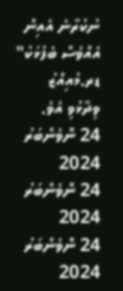ނުކުރާނެ އެއިން އެއްވެސް ބެފުޅަކު" ޑރ.މުއިއްޒު ވިދާޅުވި އެވެ.
24 ނޮވެންބަރު 2024
24 ނޮވެންބަރު 2024
24 ނޮވެންބަރު 2024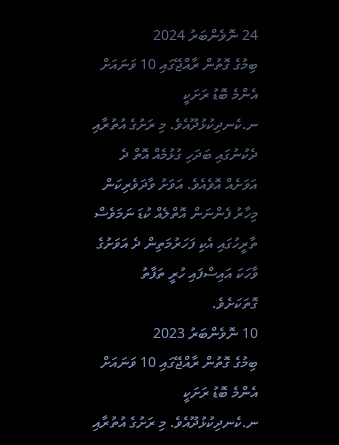24 ނޮވެންބަރު 2024
ބިމުގެ ގޮތުން ރާއްޖޭގައި 10 ވަނައަށް އެންމެ ބޮޑު ރަށަކީ ނ.ކެނދިކުޅުދޫއެވެ. މި ރަށުގެ އުތުރާއި ދެކުނުގައި ބަދަހި ގުޅުމެއް އޮތް ދެ އަވަށެއް އޮވެއެވެ. އަވަށު ވާދަވެރިކަން މިހާރު ފެންނަން އޮތްލެއް ކުޑަ ނަމަވެސް ތާރީހުގައި އެކި ފަހަރުމަތިން ދެ އަވަށުގެ ވާހަކަ އައިސްފައި ހުރީ ތަފާތު ގޮތަކަށެވެ.
10 ނޮވެންބަރު 2023
ބިމުގެ ގޮތުން ރާއްޖޭގައި 10 ވަނައަށް އެންމެ ބޮޑު ރަށަކީ ނ.ކެނދިކުޅުދޫއެވެ. މި ރަށުގެ އުތުރާއި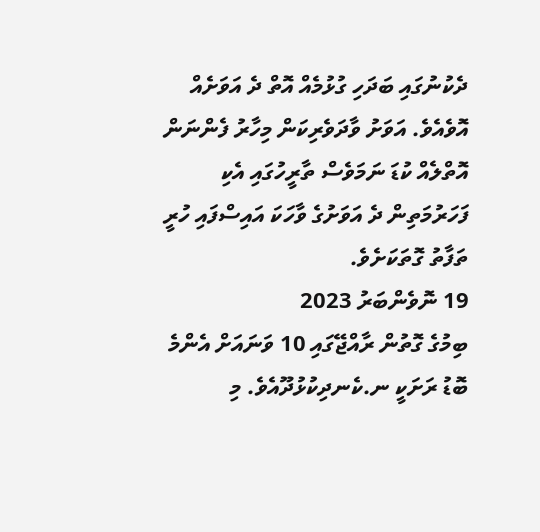ދެކުނުގައި ބަދަހި ގުޅުމެއް އޮތް ދެ އަވަށެއް އޮވެއެވެ. އަވަށު ވާދަވެރިކަން މިހާރު ފެންނަން އޮތްލެއް ކުޑަ ނަމަވެސް ތާރީހުގައި އެކި ފަހަރުމަތިން ދެ އަވަށުގެ ވާހަކަ އައިސްފައި ހުރީ ތަފާތު ގޮތަކަށެވެ.
19 ނޮވެންބަރު 2023
ބިމުގެ ގޮތުން ރާއްޖޭގައި 10 ވަނައަށް އެންމެ ބޮޑު ރަށަކީ ނ.ކެނދިކުޅުދޫއެވެ. މި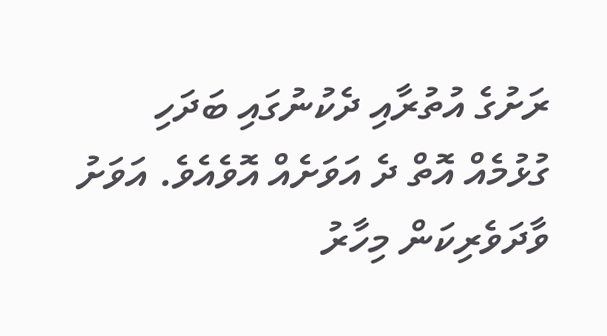ރަށުގެ އުތުރާއި ދެކުނުގައި ބަދަހި ގުޅުމެއް އޮތް ދެ އަވަށެއް އޮވެއެވެ. އަވަށު ވާދަވެރިކަން މިހާރު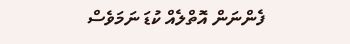ފެންނަން އޮތްލެއް ކުޑަ ނަމަވެސް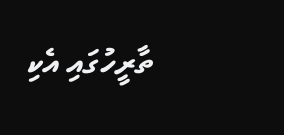ތާރީހުގައި އެކި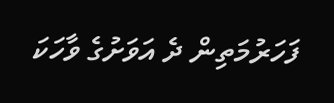ފަހަރުމަތިން ދެ އަވަށުގެ ވާހަކަ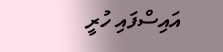އައިސްފައި ހުރީ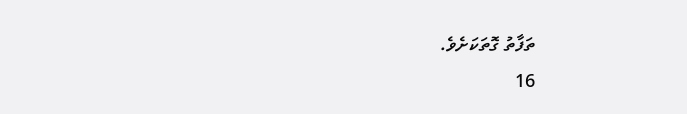ތަފާތު ގޮތަކަށެވެ.
16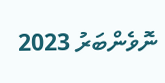ނޮވެންބަރު 2023